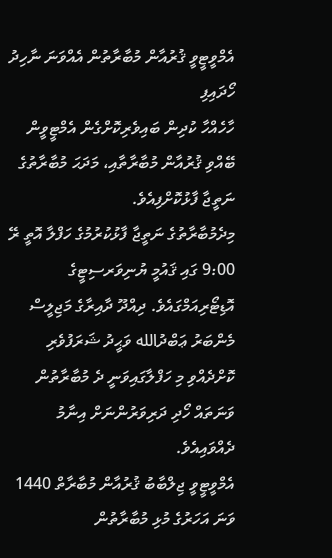އެމްވީޓީވީ ޤުރުއާން މުބާރާތުން އެއްވަނަ ނާހިދު ހޯދައިފި
ހާހެއްހާ ކުދިން ބައިވެރިކޮށްގެން އެމްޓީވީން ބޭއްވި ޤުރުއާން މުބާރާތާއި، މަދަޙަ މުބާރާތުގެ ނަތީޖާ ފާޅުކޮށްފިއެވެ.
މިދެމުބާރާތުގެ ނަތީޖާ ފާޅުކުރުމުގެ ހަފްލާ އޮތީ ރޭ 9:00 ގައި ޤައުމީ ޔުނިވަރސިޓީގެ އޮޑިޓޯރިއަމްގައެވެ. ދިއްދޫ ދާއިރާގެ މަޖިލީސް މެންބަރު ޢަބްދުالله ވަޙީދު ޝަރަފުވެރި ކޮށްދެއްވި މި ހަފްލާގައިވަނީ ދެ މުބާރާތުން ވަނަތައް ހޯދި ދަރިވަރުންނަށް އިނާމު ދެއްވައިއެވެ.
އެމްވީޓީވީ ޖިލްބާބު ޤުރުއާން މުބާރާތް 1440 ވަނަ އަހަރުގެ މުޅި މުބާރާތުން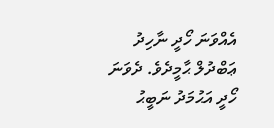އެއްވަނަ ހޯދީ ނާހިދު ޢަބްދުލް ޙާމީދެވެ. ދެވަނަ ހޯދީ އަޙުމަދު ނަބީޙު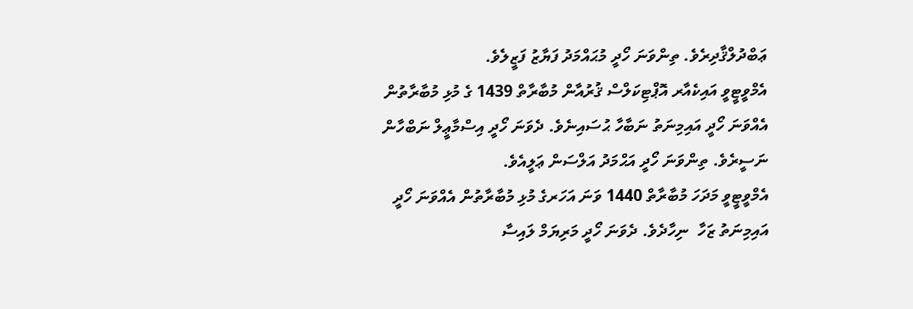ޢަބްދުލްޤާދިރެވެ. ތިންވަނަ ހޯދީ މުޙައްމަދު ފަޔާޒު ފަޒީލެވެ.
އެމްވީޓީވީ އައިކެއާރ އޮޕްޓިކަލްސް ޤުރުއާން މުބާރާތް 1439 ގެ މުޅި މުބާރާތުން އެއްވަނަ ހޯދީ އައިމިނަތު ނަބާހާ ޙުސައިނެވެ. ދެވަނަ ހޯދީ އިސްމާޢީލް ނަބްހާން ނަސީރެވެ. ތިންވަނަ ހޯދީ އަޙްމަދު އަލްސަން ޢަލީއެވެ.
އެމްވީޓީވީ މަދަހަ މުބާރާތް 1440 ވަނަ އަހަރގެ މުޅި މުބާރާތުން އެއްވަނަ ހޯދީ އައިމިނަތު ޒަހާ  ނިހާދެވެ. ދެވަނަ ހޯދީ މަރިޔަމް ލައިސާ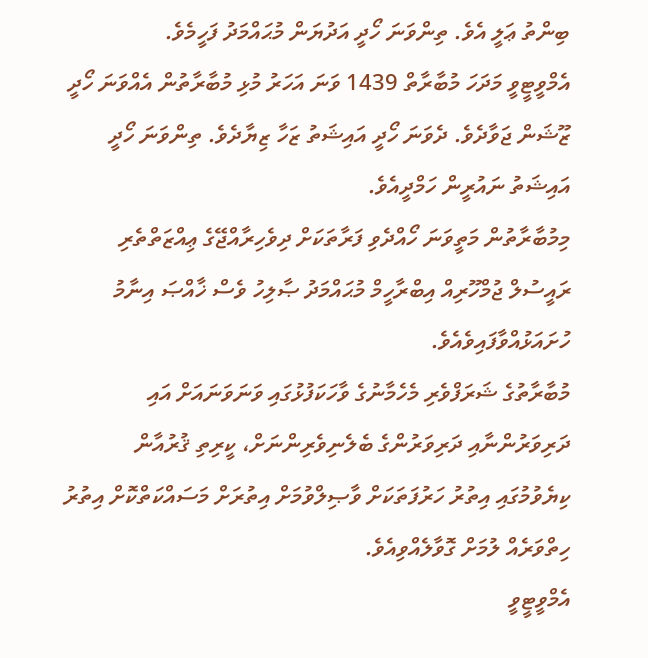ބިންތު ޢަލީ އެވެ. ތިންވަނަ ހޯދީ އަދުޔަން މުޙައްމަދު ފަހީމެވެ.
އެމްވީޓީވީ މަދަހަ މުބާރާތް 1439 ވަނަ އަހަރު މުޅި މުބާރާތުން އެއްވަނަ ހޯދީ ޒޫޝަން ޖަވާދެވެ. ދެވަނަ ހޯދީ އައިޝަތު ޒަހާ ޒިޔާދެވެ. ތިންވަނަ ހޯދީ އައިޝަތު ނައުރީން ހަމްދީއެވެ.
މިމުބާރާތުން މަތީވަނަ ހޯއްދެވި ފަރާތަކަށް ދިވެހިރާއްޖޭގެ ޢިއްޒަތްތެރި ރައީސުލް ޖުމްހޫރިއް އިބްރާހީމް މުޙައްމަދު ޞާލިހު ވެސް ޚާއްޞަ އިނާމު ހުށައަޅުއްވާފައިވެއެވެ.
މުބާރާތުގެ ޝަރަފްވެރި މެހެމާނުގެ ވާހަކަފުޅުގައި ވަނަވަނައަށް އައި ދަރިވަރުންނާއި ދަރިވަރުންގެ ބެލެނިވެރިންނަށް، ކީރިތި ޤުރުއާން ކިޔެވުމުގައި އިތުރު ހަރުފަތަކަށް ވާޞިލްވުމަށް އިތުރަށް މަސައްކަތްކޮށް އިތުރު ހިތްވަރެއް ލުމަށް ގޮވާލެއްވިއެވެ.
އެމްވީޓީވީ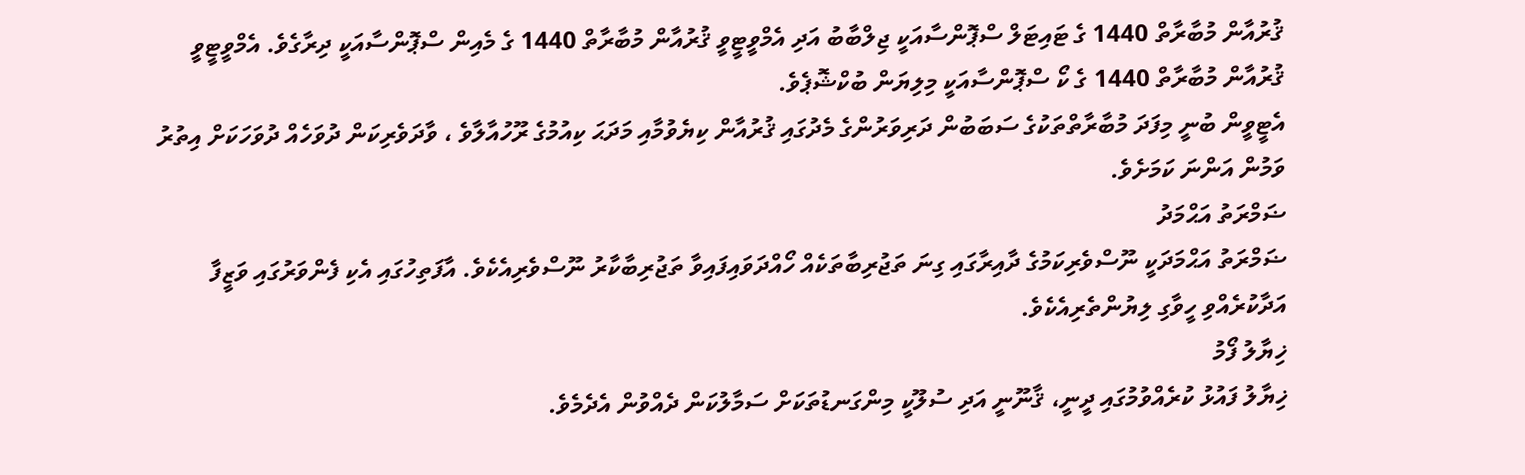ޤުރުއާން މުބާރާތް 1440 ގެ ޓައިޓަލް ސްޕޮންސާއަކީ ޖިލްބާބު އަދި އެމްވީޓީވީ ޤުރުއާން މުބާރާތް 1440 ގެ މެއިން ސްޕޮންސާއަކީ ދިރާގެވެ. އެމްވީޓީވީ ޤުރުއާން މުބާރާތް 1440 ގެ ކޯ ސްޕޮންސާއަކީ މިލިޔަން ބުކްޝޮޕެވެ.
އެޓީވީން ބުނީ މިފަދަ މުބާރާތްތަކުގެ ސަބަބުން ދަރިވަރުންގެ މެދުގައި ޤުރުއާން ކިޔެވުމާއި މަދަޙަ ކިއުމުގެ ރޫހުއާލާވެ ، ވާދަވެރިކަން ދުވަހެއް ދުވަހަކަށް އިތުރު ވަމުން އަންނަ ކަމަށެވެ.
ޟަމްރަތު އަޙްމަދު
ޟަމްރަތު އަޙްމަދަކީ ނޫސްވެރިކަމުގެ ދާއިރާގައި ގިނަ ތަޖުރިބާތަކެއް ހޯއްދަވައިފައިވާ ތަޖުރިބާކާރު ނޫސްވެރިއެކެވެ. އާފަތިހުގައި އެކި ފެންވަރުގައި ވަޒީފާ އަދާކުރެއްވި ހީވާގި ލިޔުންތެރިއެކެވެ.
ޚިޔާލު ފޯމު
ޚިޔާލު ފައުޅު ކުރެއްވުމުގައި ދީނީ، ޤާނޫނީ އަދި ސުލޫކީ މިންގަނޑުތަކަށް ސަމާލުކަން ދެއްވުން އެދެމެވެ.